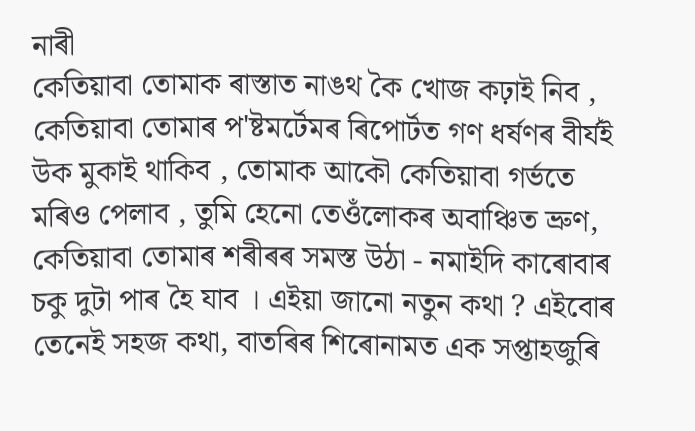নাৰী
কেতিয়াবা তোমাক ৰাস্তাত নাঙথ কৈ খোজ কঢ়াই নিব , কেতিয়াবা তোমাৰ প'ষ্টমৰ্টেমৰ ৰিপোৰ্টত গণ ধৰ্ষণৰ বীৰ্যই উক মুকাই থাকিব , তোমাক আকৌ কেতিয়াবা গৰ্ভতে মৰিও পেলাব , তুমি হেনো তেওঁলোকৰ অবাঞ্চিত ভ্ৰুণ, কেতিয়াবা তোমাৰ শৰীৰৰ সমস্ত উঠা - নমাইদি কাৰোবাৰ চকু দুটা পাৰ হৈ যাব । এইয়া জানো নতুন কথা ? এইবোৰ তেনেই সহজ কথা, বাতৰিৰ শিৰোনামত এক সপ্তাহজুৰি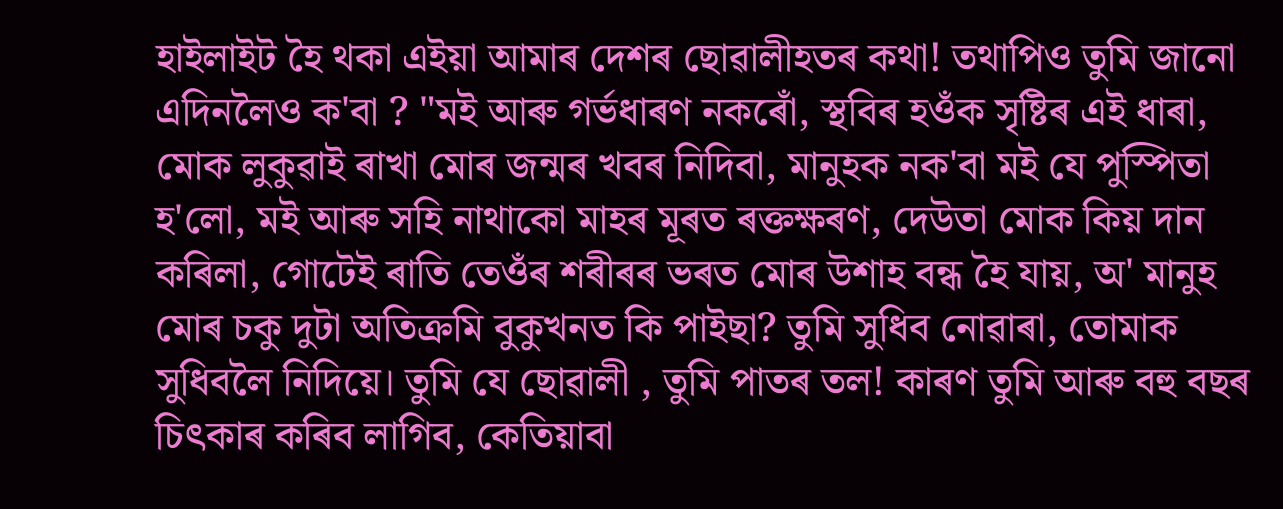হাইলাইট হৈ থকা এইয়া আমাৰ দেশৰ ছোৱালীহতৰ কথা! তথাপিও তুমি জানো এদিনলৈও ক'বা ? "মই আৰু গৰ্ভধাৰণ নকৰোঁ, স্থবিৰ হওঁক সৃষ্টিৰ এই ধাৰা, মোক লুকুৱাই ৰাখা মোৰ জন্মৰ খবৰ নিদিবা, মানুহক নক'বা মই যে পুস্পিতা হ'লো, মই আৰু সহি নাথাকো মাহৰ মূৰত ৰক্তক্ষৰণ, দেউতা মোক কিয় দান কৰিলা, গোটেই ৰাতি তেওঁৰ শৰীৰৰ ভৰত মোৰ উশাহ বন্ধ হৈ যায়, অ' মানুহ মোৰ চকু দুটা অতিক্ৰমি বুকুখনত কি পাইছা? তুমি সুধিব নোৱাৰা, তোমাক সুধিবলৈ নিদিয়ে। তুমি যে ছোৱালী , তুমি পাতৰ তল! কাৰণ তুমি আৰু বহু বছৰ চিৎকাৰ কৰিব লাগিব, কেতিয়াবা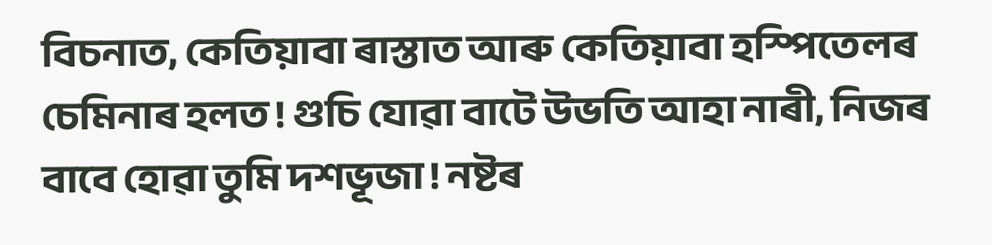বিচনাত, কেতিয়াবা ৰাস্তাত আৰু কেতিয়াবা হস্পিতেলৰ চেমিনাৰ হলত ! গুচি যোৱা বাটে উভতি আহা নাৰী, নিজৰ বাবে হোৱা তুমি দশভূজা ! নষ্টৰ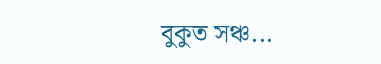বুকুত সঞ্চ...